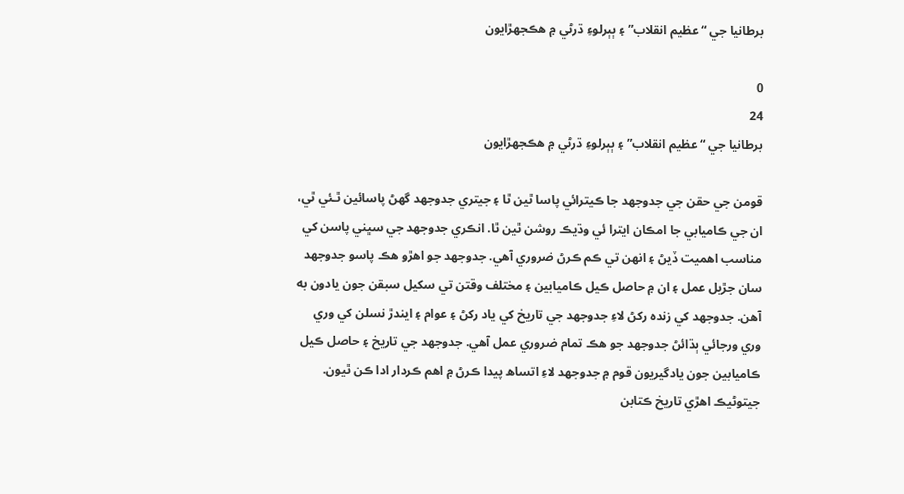برطانيا جي “عظيم انقلاب” ۽ ٻٻرلوءِ ڌرڻي ۾ هڪجهڙايون

0
24
برطانيا جي “عظيم انقلاب” ۽ ٻٻرلوءِ ڌرڻي ۾ هڪجهڙايون

قومن جي حقن جي جدوجهد جا ڪيترائي پاسا ٿين ٿا ۽ جيتري جدوجهد گھڻ پاسائين ٿـئي ٿي، ان جي ڪاميابي جا امڪان ايترا ئي وڌيڪ روشن ٿين ٿا. انڪري جدوجھد جي سڀني پاسن کي مناسب اھميت ڏيڻ ۽ انهن تي ڪم ڪرڻ ضروري آهي. جدوجهد جو اھڙو ھڪ پاسو جدوجهد سان جڙيل عمل ۽ ان ۾ حاصل ڪيل ڪاميابين ۽ مختلف وقتن تي سکيل سبقن جون يادون به آهن. جدوجهد کي زنده رکڻ لاءِ جدوجهد جي تاريخ کي ياد رکڻ ۽ عوام ۽ ايندڙ نسلن کي وري وري ورجائي ٻڌائڻ جدوجهد جو ھڪ تمام ضروري عمل آهي. جدوجهد جي تاريخ ۽ حاصل ڪيل ڪاميابين جون يادگيريون قوم ۾ جدوجهد لاءِ اتساھ پيدا ڪرڻ ۾ اهم ڪردار ادا ڪن ٿيون. جيتوڻيڪ اھڙي تاريخ ڪتابن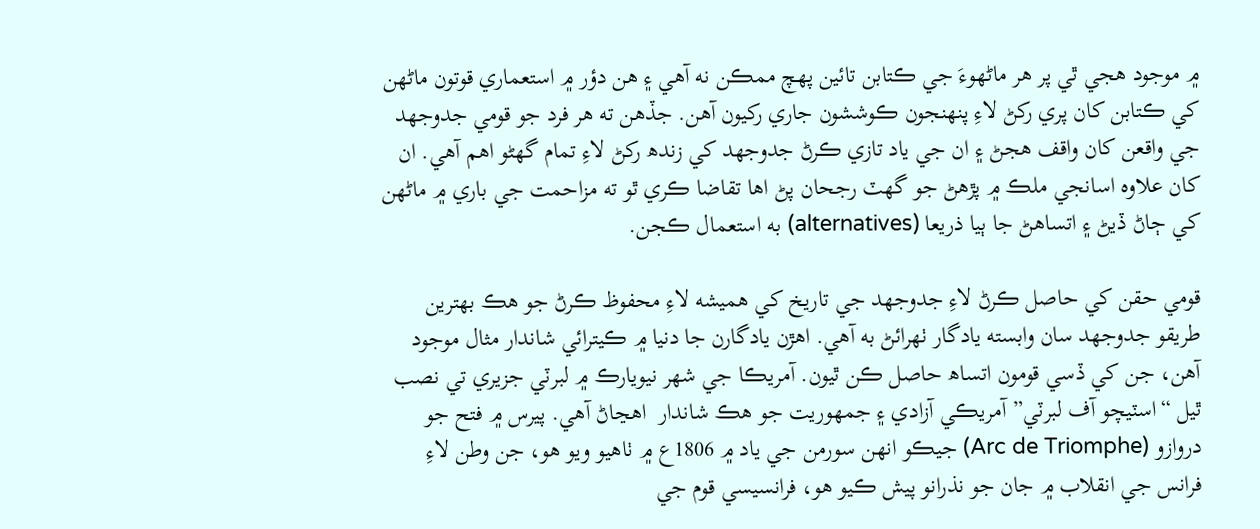۾ موجود ھجي ٿي پر ھر ماڻهوءَ جي ڪتابن تائين پھچ ممڪن نه آهي ۽ ھن دؤر ۾ استعماري قوتون ماڻهن کي ڪتابن کان پري رکڻ لاءِ پنهنجون ڪوششون جاري رکيون آهن. جڏهن ته ھر فرد جو قومي جدوجهد جي واقعن کان واقف ھجڻ ۽ ان جي ياد تازي ڪرڻ جدوجهد کي زندھ رکڻ لاءِ تمام گهڻو اھم آهي. ان کان علاوه اسانجي ملڪ ۾ پڙهڻ جو گھٽ رجحان پڻ اھا تقاضا ڪري ٿو ته مزاحمت جي باري ۾ ماڻهن کي ڄاڻ ڏيڻ ۽ اتساھڻ جا ٻيا ذريعا (alternatives) به استعمال ڪجن.

قومي حقن کي حاصل ڪرڻ لاءِ جدوجهد جي تاريخ کي ھميشه لاءِ محفوظ ڪرڻ جو ھڪ بھترين طريقو جدوجهد سان وابسته يادگار ٺھرائڻ به آهي. اھڙن يادگارن جا دنيا ۾ ڪيترائي شاندار مثال موجود آهن، جن کي ڏسي قومون اتساھ حاصل ڪن ٿيون. آمريڪا جي شھر نيويارڪ ۾ لبرٽي جزيري تي نصب ٿيل “اسٽيچو آف لبرٽي” آمريڪي آزادي ۽ جمھوريت جو ھڪ شاندار  اهڃاڻ آهي. پيرس ۾ فتح جو دروازو (Arc de Triomphe) جيڪو انهن سورمن جي ياد ۾ 1806ع ۾ ٺاھيو ويو ھو، جن وطن لاءِ فرانس جي انقلاب ۾ جان جو نذرانو پيش ڪيو ھو، فرانسيسي قوم جي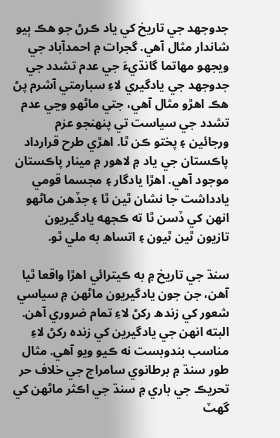جدوجھد جي تاريخ کي ياد ڪرڻ جو ھڪ ٻيو شاندار مثال آھي. گجرات ۾ احمدآباد جي ويجهو مھاتما گانڌيءَ جي عدم تشدد جي جدوجھد جي يادگيري لاءِ سبارمتي آشرم پڻ ھڪ اھڙو مثال آهي، جتي ماڻهو وڃي عدم تشدد جي سياست تي پنهنجو عزم ورجائين ۽ پختو ڪن ٿا. اھڙي طرح قرارداد پاڪستان جي ياد ۾ لاھور ۾ مينار پاڪستان موجود آهي. اھڙا يادگار ۽ مجسما قومي يادداشت جا نشان ٿين ٿا ۽ جڏهن ماڻهو انهن کي ڏسن ٿا ته ڪجهه يادگيريون تازيون ٿين ٿيون ۽ اتساھ به ملي ٿو.

سنڌ جي تاريخ ۾ به ڪيترائي اھڙا واقعا ٿيا آهن، جن جون يادگيريون ماڻهن ۾ سياسي شعور کي زندھ رکڻ لاءِ تمام ضروري آھن. البته انهن جي يادگيرين کي زنده رکڻ لاءِ مناسب بندوبست نه ڪيو ويو آهي. مثال طور سنڌ ۾ برطانوي سامراج جي خلاف حر تحريڪ جي باري ۾ سنڌ جي اڪثر ماڻهن کي گھٽ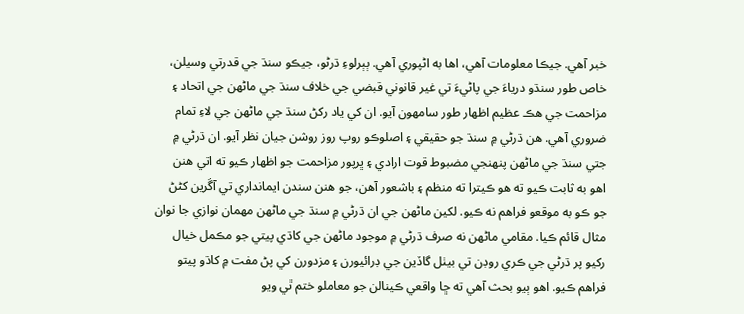خبر آھي. جيڪا معلومات آهي، اھا به اڻپوري آهي. ٻٻرلوءِ ڌرڻو، جيڪو سنڌ جي قدرتي وسيلن،  خاص طور سنڌو درياءَ جي پاڻيءَ تي غير قانوني قبضي جي خلاف سنڌ جي ماڻهن جي اتحاد ۽ مزاحمت جي ھڪ عظيم اظهار طور سامھون آيو. ان کي ياد رکڻ سنڌ جي ماڻهن جي لاءِ تمام ضروري آهي. ھن ڌرڻي ۾ سنڌ جو حقيقي ۽ اصلوڪو روپ روز روشن جيان نظر آيو. ان ڌرڻي ۾ جتي سنڌ جي ماڻهن پنهنجي مضبوط قوت ارادي ۽ ڀرپور مزاحمت جو اظھار ڪيو ته اتي ھنن اھو به ثابت ڪيو ته ھو ڪيترا ته منظم ۽ باشعور آهن، جو ھنن سندن ايمانداري تي آڱرين کڻڻ جو ڪو به موقعو فراھم نه ڪيو. لکين ماڻهن جي ان ڌرڻي ۾ سنڌ جي ماڻهن مھمان نوازي جا نوان مثال قائم ڪيا. مقامي ماڻهن نه صرف ڌرڻي ۾ موجود ماڻهن جي کاڌي پيتي جو مڪمل خيال رکيو پر ڌرڻي جي ڪري روڊن تي بيٺل گاڏين جي ڊرائيورن ۽ مزدورن کي پڻ مفت ۾ کاڌو پيتو فراھم ڪيو. اھو ٻيو بحث آهي ته ڇا واقعي ڪينالن جو معاملو ختم ٿي ويو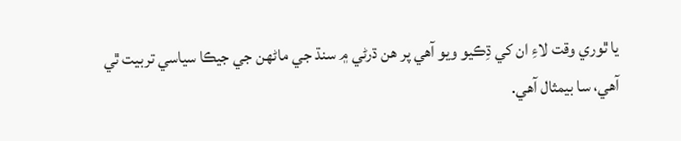يا ٿوري وقت لاءِ ان کي ڌِڪيو ويو آهي پر ھن ڌرڻي ۾ سنڌ جي ماڻهن جي جيڪا سياسي تربيت ٿي آهي، سا بيمثال آهي.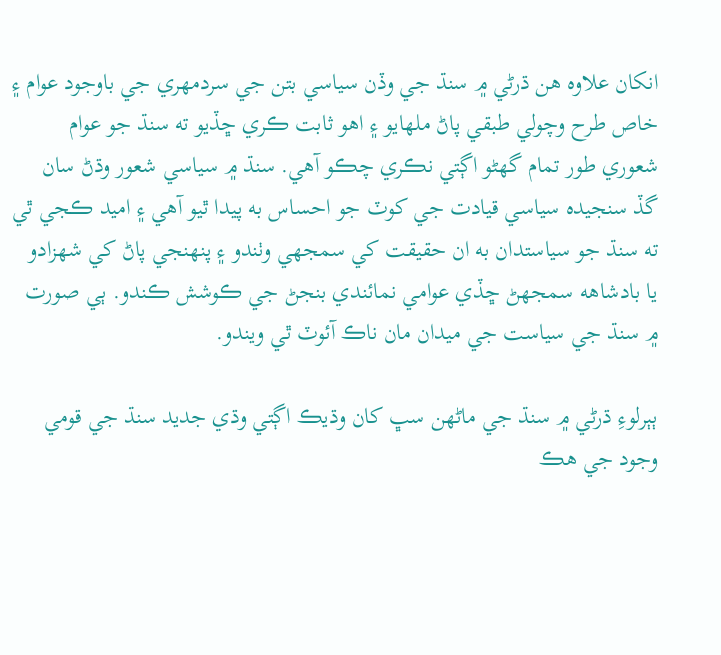انکان علاوه ھن ڌرڻي ۾ سنڌ جي وڏن سياسي بتن جي سردمھري جي باوجود عوام ۽ خاص طرح وچولي طبقي پاڻ ملھايو ۽ اھو ثابت ڪري ڇڏيو ته سنڌ جو عوام شعوري طور تمام گهڻو اڳتي نڪري چڪو آهي. سنڌ ۾ سياسي شعور وڌڻ سان گڏ سنجيده سياسي قيادت جي کوٽ جو احساس به پيدا ٿيو آهي ۽ اميد ڪجي ٿي ته سنڌ جو سياستدان به ان حقيقت کي سمجهي وٺندو ۽ پنهنجي پاڻ کي شھزادو يا بادشاهه سمجهڻ ڇڏي عوامي نمائندي بنجڻ جي ڪوشش ڪندو. ٻي صورت ۾ سنڌ جي سياست جي ميدان مان ناڪ آئوٽ ٿي ويندو.

ٻٻرلوءِ ڌرڻي ۾ سنڌ جي ماڻهن سڀ کان وڌيڪ اڳتي وڌي جديد سنڌ جي قومي وجود جي ھڪ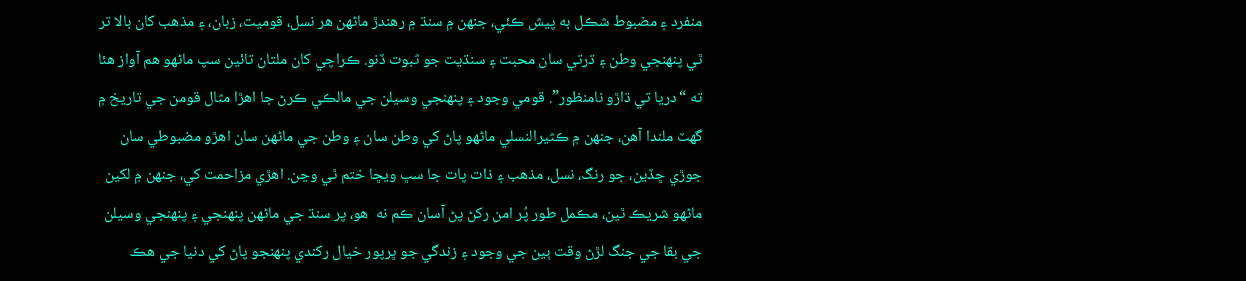منفرد ۽ مضبوط شڪل به پيش ڪئي، جنهن ۾ سنڌ ۾ رھندڙ ماڻهن ھر نسل، قوميت، زبان، ۽ مذهب کان بالا تر ٿي پنهنجي وطن ۽ ڌرتي سان محبت ۽ سنڌيت جو ثبوت ڏنو. ڪراچي کان ملتان تائين سپ ماڻھو ھم آواز ھئا ته “دريا تي ڌاڙو نامنظور”. قومي وجود ۽ پنهنجي وسيلن جي مالڪي ڪرڻ جا اھڙا مثال قومن جي تاريخ ۾ گهٽ ملندا آهن، جنهن ۾ ڪثيرالنسلي ماڻهو پاڻ کي وطن سان ۽ وطن جي ماڻهن سان اھڙو مضبوطي سان جوڙي ڇڏين، جو رنگ، نسل، مذهب ۽ ذات پات جا سڀ ويڇا ختم ٿي وڃن. اھڙي مزاحمت کي، جنهن ۾ لکين ماڻهو شريڪ ٿين، مڪمل طور پُر امن رکڻ پڻ آسان ڪم نه  ھو، پر سنڌ جي ماڻهن پنهنجي ۽ پنهنجي وسيلن جي بقا جي جنگ لڙڻ وقت ٻين جي وجود ۽ زندگي جو ڀرپور خيال رکندي پنهنجو پاڻ کي دنيا جي ھڪ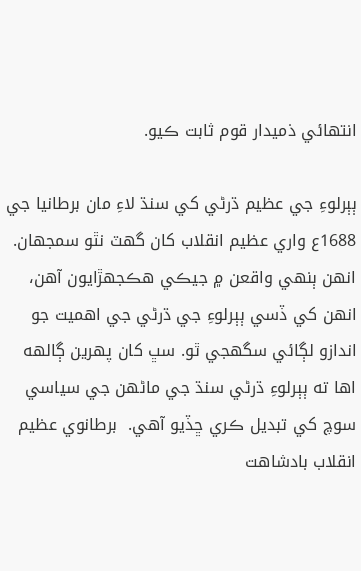انتھائي ذميدار قوم ثابت ڪيو.

ٻٻرلوءِ جي عظيم ڌرڻي کي سنڌ لاءِ مان برطانيا جي 1688ع واري عظيم انقلاب کان گھٽ نٿو سمجھان. انهن ٻنهي واقعن ۾ جيڪي ھڪجھڙايون آهن، انهن کي ڏسي ٻٻرلوءِ جي ڌرڻي جي اھميت جو اندازو لڳائي سگهجي ٿو. سڀ کان پھرين ڳالهه اها ته ٻٻرلوءِ ڌرڻي سنڌ جي ماڻهن جي سياسي سوچ کي تبديل ڪري ڇڏيو آهي.  برطانوي عظيم انقلاب بادشاھت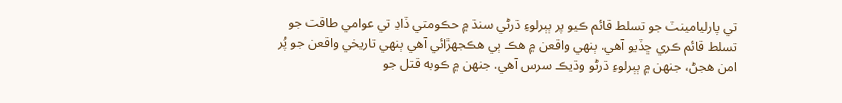تي پارليامينٽ جو تسلط قائم ڪيو پر ٻٻرلوءِ ڌرڻي سنڌ ۾ حڪومتي ڏاڍ تي عوامي طاقت جو تسلط قائم ڪري ڇڏيو آهي. ٻنهي واقعن ۾ ھڪ ٻي ھڪجھڙائي آهي ٻنهي تاريخي واقعن جو پُر امن ھجڻ، جنهن ۾ ٻٻرلوءِ ڌرڻو وڌيڪ سرس آهي. جنهن ۾ ڪوبه قتل جو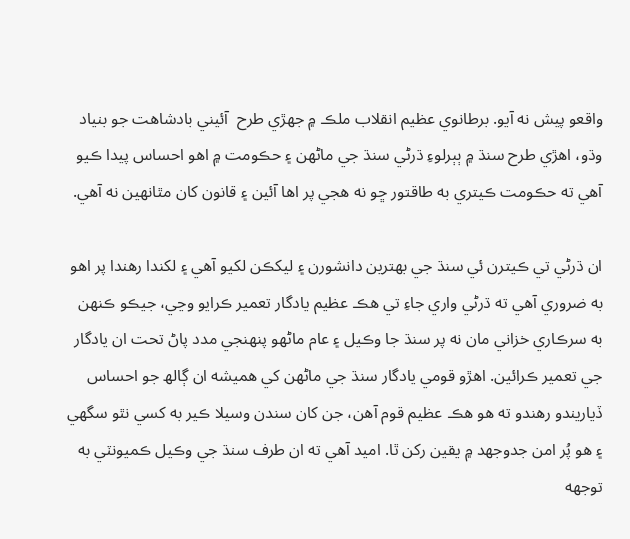واقعو پيش نه آيو. برطانوي عظيم انقلاب ملڪ ۾ جھڙي طرح  آئيني بادشاھت جو بنياد وڌو، اھڙي طرح سنڌ ۾ ٻٻرلوءِ ڌرڻي سنڌ جي ماڻهن ۽ حڪومت ۾ اھو احساس پيدا ڪيو آهي ته حڪومت ڪيتري به طاقتور ڇو نه ھجي پر اها آئين ۽ قانون کان مٿانھين نه آهي.

ان ڌرڻي تي ڪيترن ئي سنڌ جي بھترين دانشورن ۽ ليکڪن لکيو آهي ۽ لکندا رھندا پر اھو به ضروري آهي ته ڌرڻي واري جاءِ تي ھڪ عظيم يادگار تعمير ڪرايو وڃي، جيڪو ڪنهن به سرڪاري خزاني مان نه پر سنڌ جا وڪيل ۽ عام ماڻهو پنهنجي مدد پاڻ تحت ان يادگار جي تعمير ڪرائين. اھڙو قومي يادگار سنڌ جي ماڻهن کي ھميشه ان ڳالھ جو احساس ڏياريندو رھندو ته ھو ھڪ عظيم قوم آهن، جن کان سندن وسيلا ڪير به کسي نٿو سگهي ۽ ھو پُر امن جدوجهد ۾ يقين رکن ٿا. اميد آهي ته ان طرف سنڌ جي وڪيل ڪميونٽي به توجهه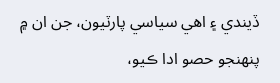ڏيندي ۽ اھي سياسي پارٽيون، جن ان ۾ پنهنجو حصو ادا ڪيو،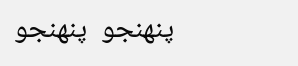پنهنجو  پنهنجو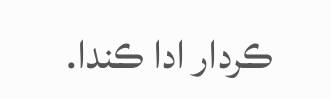ڪردار ادا ڪندا.